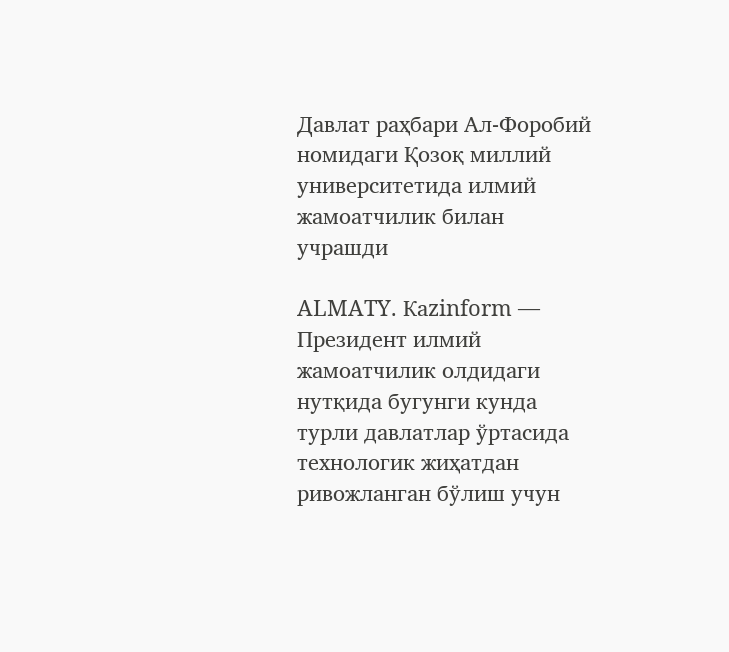Давлат раҳбари Ал-Форобий номидаги Қозоқ миллий университетида илмий жамоатчилик билан учрашди

ALMATY. Каzinform — Президент илмий жамоатчилик олдидаги нутқида бугунги кунда турли давлатлар ўртасида технологик жиҳатдан ривожланган бўлиш учун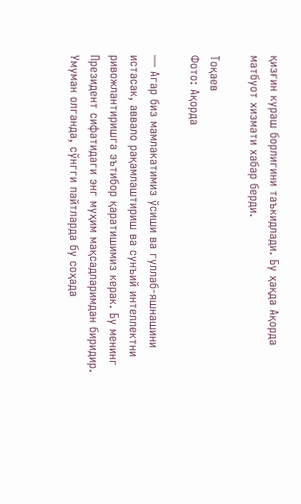қизғин кураш борлигини таъкидлади. Бу ҳақда Ақорда матбуот хизмати хабар берди.

Тоқаев
Фото: Ақорда

— Агар биз мамлакатимиз ўсиши ва гуллаб-яшнашини истасак, аввало рақамлаштириш ва сунъий интеллектни ривожлантиришга эътибор қаратишимиз керак. Бу менинг Президент сифатидаги энг муҳим мақсадларимдан биридир. Умуман олганда, сўнгги пайтларда бу соҳада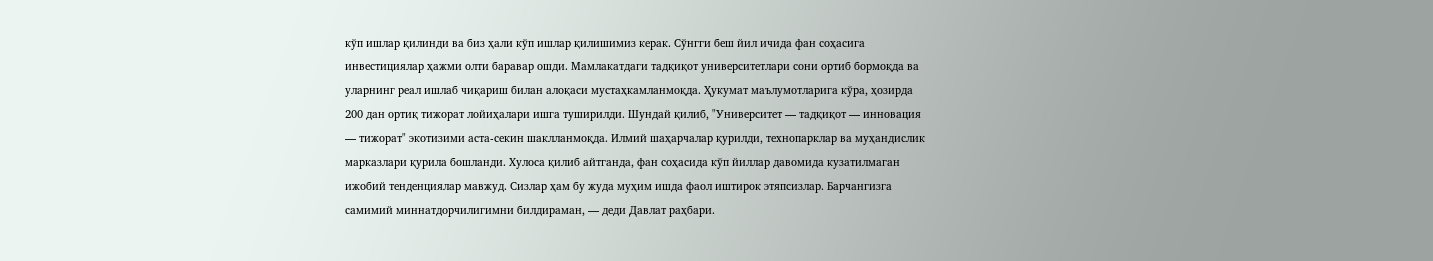кўп ишлар қилинди ва биз ҳали кўп ишлар қилишимиз керак. Сўнгги беш йил ичида фан соҳасига инвестициялар ҳажми олти баравар ошди. Мамлакатдаги тадқиқот университетлари сони ортиб бормоқда ва уларнинг реал ишлаб чиқариш билан алоқаси мустаҳкамланмоқда. Ҳукумат маълумотларига кўра, ҳозирда 200 дан ортиқ тижорат лойиҳалари ишга туширилди. Шундай қилиб, "Университет — тадқиқот — инновация — тижорат" экотизими аста-секин шаклланмоқда. Илмий шаҳарчалар қурилди, технопарклар ва муҳандислик марказлари қурила бошланди. Хулоса қилиб айтганда, фан соҳасида кўп йиллар давомида кузатилмаган ижобий тенденциялар мавжуд. Сизлар ҳам бу жуда муҳим ишда фаол иштирок этяпсизлар. Барчангизга самимий миннатдорчилигимни билдираман, — деди Давлат раҳбари.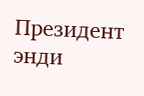Президент энди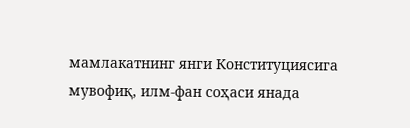мамлакатнинг янги Конституциясига мувофиқ, илм-фан соҳаси янада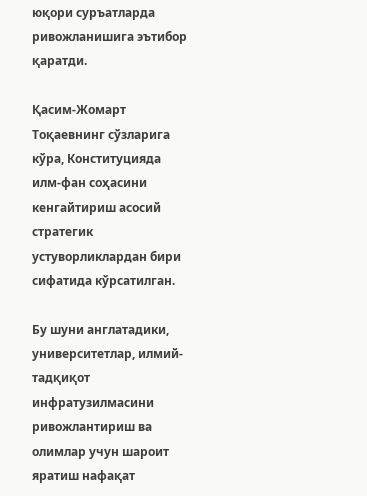юқори суръатларда ривожланишига эътибор қаратди.

Қасим-Жомарт Тоқаевнинг сўзларига кўра, Конституцияда илм-фан соҳасини кенгайтириш асосий стратегик устуворликлардан бири сифатида кўрсатилган.

Бу шуни англатадики, университетлар, илмий-тадқиқот инфратузилмасини ривожлантириш ва олимлар учун шароит яратиш нафақат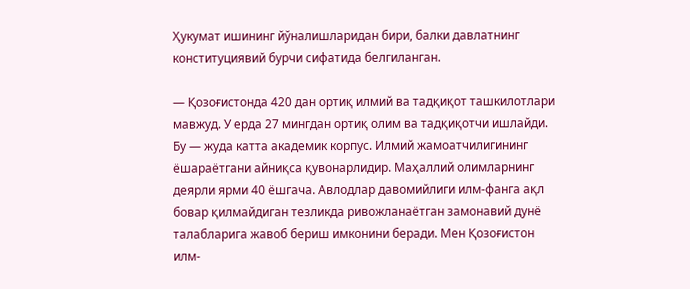Ҳукумат ишининг йўналишларидан бири, балки давлатнинг конституциявий бурчи сифатида белгиланган.

— Қозоғистонда 420 дан ортиқ илмий ва тадқиқот ташкилотлари мавжуд. У ерда 27 мингдан ортиқ олим ва тадқиқотчи ишлайди. Бу — жуда катта академик корпус. Илмий жамоатчилигининг ёшараётгани айниқса қувонарлидир. Маҳаллий олимларнинг деярли ярми 40 ёшгача. Авлодлар давомийлиги илм-фанга ақл бовар қилмайдиган тезликда ривожланаётган замонавий дунё талабларига жавоб бериш имконини беради. Мен Қозоғистон илм-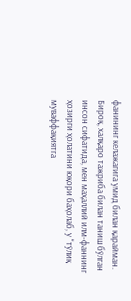фанининг келажагига умид билан қарайман. Бироқ, халқаро тажриба билан таниш бўлган инсон сифатида, мен маҳаллий илм-фаннинг ҳозирги ҳолатини юқори баҳолаб, у "тўлиқ муваффақиятга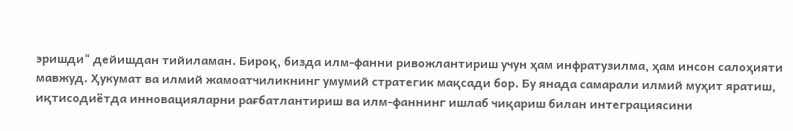эришди" дейишдан тийиламан. Бироқ, бизда илм-фанни ривожлантириш учун ҳам инфратузилма, ҳам инсон салоҳияти мавжуд. Ҳукумат ва илмий жамоатчиликнинг умумий стратегик мақсади бор. Бу янада самарали илмий муҳит яратиш, иқтисодиётда инновацияларни рағбатлантириш ва илм-фаннинг ишлаб чиқариш билан интеграциясини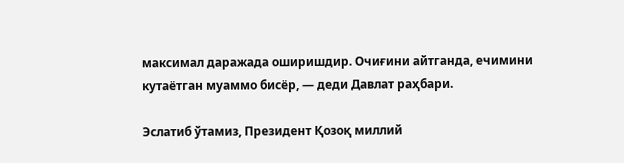максимал даражада оширишдир. Очиғини айтганда, ечимини кутаётган муаммо бисёр, — деди Давлат раҳбари.

Эслатиб ўтамиз, Президент Қозоқ миллий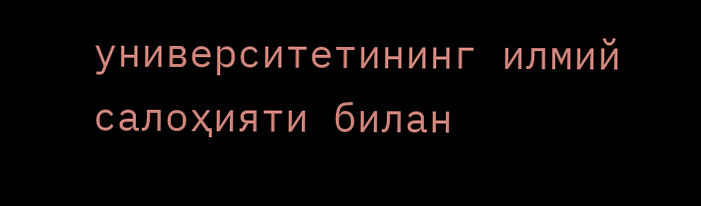университетининг илмий салоҳияти билан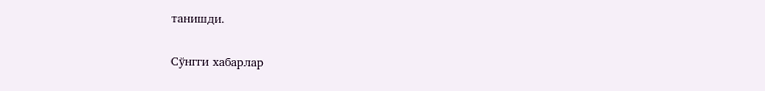танишди.

Сўнгги хабарлар